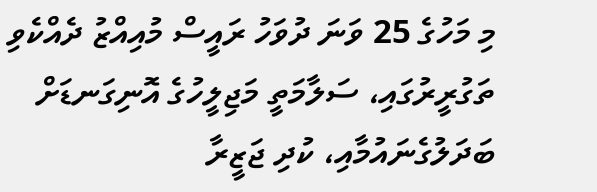މި މަހުގެ 25 ވަނަ ދުވަހު ރައީސް މުއިއްޒު ދެއްކެވި ތަގުރީރުގައި، ސަލާމަތީ މަޖިލީހުގެ އޮނިގަނޑަށް ބަދަލުގެނައުމާއި، ކުދި ޖަޒީރާ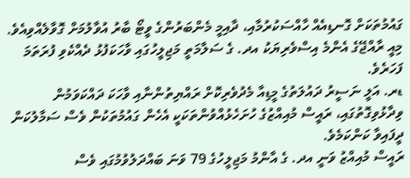ގައުމުތަކަށް ގޮނޑިއެއް ހާއްސަކުރުމާއި، ދާއިމީ މެންބަރުންގެ ވީޓޯ ބާރު އުވާލުމަށް ގޮވާލެއްވިއެވެ. މިއީ ރާއްޖޭގެ އެންމެ އިސްވެރިޔަކު އދ. ގެ ސަލާމަތީ މަޖިލީހުގައި ވާހަކަފުޅު ދެއްކެވި ފުރަތަމަ ފަހަރެވެ.
ޑރ. އަލީ ނަސީރު ދައުލަތުގެ މީޑިއާ މެދުވެރިކޮށް ރައްޔިތުންނާއި ވާހަކަ ދައްކަވަމުން ވިދާޅުވިގޮތުގައި، ރައީސް މުއިއްޒުގެ ހުށަހެޅުއްވުންތަކަކީ އެހެން ގައުމުތަކުން ވެސް ސަމާލުކަން ދީފައިވާ ކަންކަމެވެ.
ރައީސް މުއިއްޒު ވަނީ އދ. ގެ އާންމު މަޖިލީހުގެ 79 ވަނަ ބައްދަލުވުމުގައި ވެސް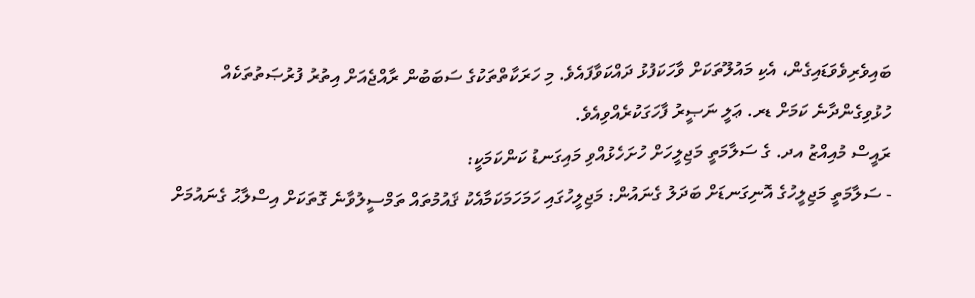ބައިވެރިވެވަޑައިގެން، އެކި މައުލޫތަކަށް ވާހަކަފުޅު ދައްކަވާފައެވެ. މި ހަރަކާތްތަކުގެ ސަބަބުން ރާއްޖެއަށް އިތުރު ފުރުޞަތުތަކެއް ހުޅުވިގެންދާނެ ކަމަށް ޑރ. ޢަލީ ނަޞީރު ފާހަގަކުރެއްވިއެވެ.
ރައީސް މުއިއްޒު އދ. ގެ ސަލާމަތީ މަޖިލީހަށް ހުށަހެޅުއްވި މައިގަނޑު ކަންކަމަކީ:
- ސަލާމަތީ މަޖިލީހުގެ އޮނިގަނޑަށް ބަދަލު ގެނައުން: މަޖިލީހުގައި ހަމަހަމަކަމާއެކު ޤައުމުތައް ތަމްސީލުވާނެ ގޮތަކަށް އިސްލާޙު ގެނައުމަށް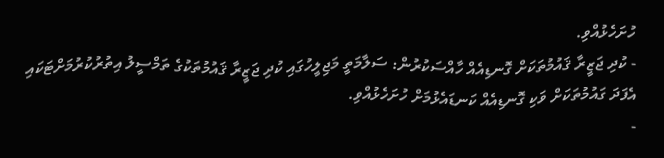ހުށަހެޅުއްވި.
- ކުދި ޖަޒީރާ ޤައުމުތަކަށް ގޮނޑިއެއް ހާއްސަކުރުން: ސަލާމަތީ މަޖިލީހުގައި ކުދި ޖަޒީރާ ޤައުމުތަކުގެ ތަމްސީލު އިތުރުކުރުމަށްޓަކައި އެފަދަ ގައުމުތަކަށް ވަކި ގޮނޑިއެއް ކަނޑައެޅުމަށް ހުށަހެޅުއްވި.
-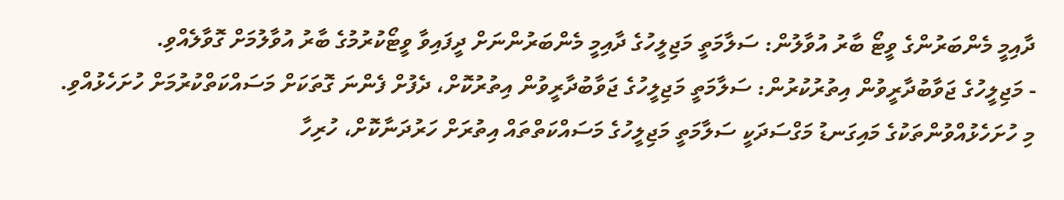ދާއިމީ މެންބަރުންގެ ވީޓޯ ބާރު އުވާލުން: ސަލާމަތީ މަޖިލީހުގެ ދާއިމީ މެންބަރުންނަށް ދީފައިވާ ވީޓޯކުރުމުގެ ބާރު އުވާލުމަށް ގޮވާލެއްވި.
- މަޖިލީހުގެ ޖަވާބުދާރީވުން އިތުރުކުރުން: ސަލާމަތީ މަޖިލީހުގެ ޖަވާބުދާރީވުން އިތުރުކޮށް، ދެފުށް ފެންނަ ގޮތަކަށް މަސައްކަތްކުރުމަށް ހުށަހެޅުއްވި.
މި ހުށަހެޅުއްވުންތަކުގެ މައިގަނޑު މަގްސަދަކީ ސަލާމަތީ މަޖިލީހުގެ މަސައްކަތްތައް އިތުރަށް ހަރުދަނާކޮށް، ހުރިހާ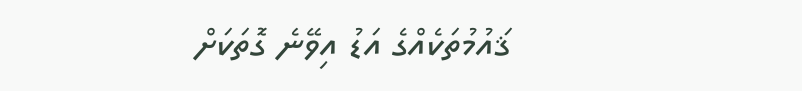ޤައުމުތަކެއްގެ އަޑު އިވޭނެ ގޮތަކަށް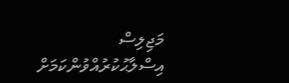މަޖިލިސް އިސްލާޙުކުރުއްވުންކަމަށް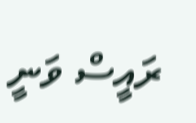ރައީސް ވަނީ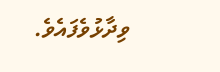ވިދާޅުވެފައެވެ.